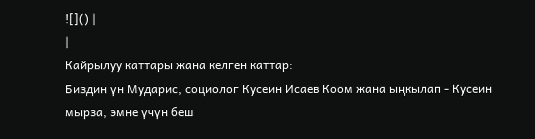![]() |
|
Кайрылуу каттары жана келген каттар:
Биздин үн Мударис, социолог Кусеин Исаев Коом жана ыңкылап - Кусеин мырза, эмне үчүн беш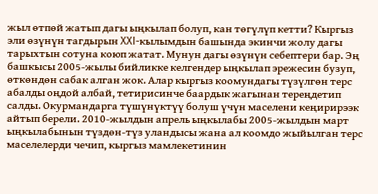жыл өтпөй жатып дагы ыңкылап болуп, кан төгүлүп кетти? Кыргыз эли өзүнүн тагдырын XXI-кылымдын башында экинчи жолу дагы тарыхтын сотуна коюп жатат. Мунун дагы өзүнүн себептери бар. Эң башкысы 2005-жылы бийликке келгендер ыңкылап эрежесин бузуп, өткөндөн сабак алган жок. Алар кыргыз коомундагы түзүлгөн терс абалды оңдой албай, тетирисинче баардык жагынан тереңдетип салды. Окурмандарга түшүнүктүү болуш үчүн маселени кеңирирээк айтып берели. 2010-жылдын апрель ыңкылабы 2005-жылдын март ыңкылабынын түздөн-түз уландысы жана ал коомдо жыйылган терс маселелерди чечип, кыргыз мамлекетинин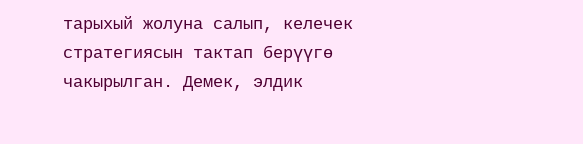тарыхый жолуна салып, келечек стратегиясын тактап берүүгө чакырылган. Демек, элдик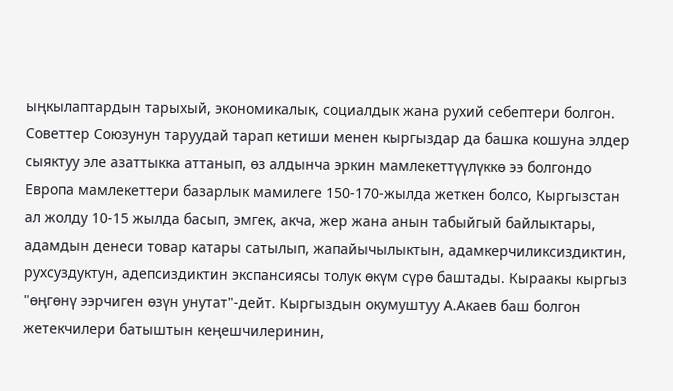ыңкылаптардын тарыхый, экономикалык, социалдык жана рухий себептери болгон. Советтер Союзунун таруудай тарап кетиши менен кыргыздар да башка кошуна элдер сыяктуу эле азаттыкка аттанып, өз алдынча эркин мамлекеттүүлүккө ээ болгондо Европа мамлекеттери базарлык мамилеге 150-170-жылда жеткен болсо, Кыргызстан ал жолду 10-15 жылда басып, эмгек, акча, жер жана анын табыйгый байлыктары, адамдын денеси товар катары сатылып, жапайычылыктын, адамкерчиликсиздиктин, рухсуздуктун, адепсиздиктин экспансиясы толук өкүм сүрө баштады. Кыраакы кыргыз "өңгөнү ээрчиген өзүн унутат"-дейт. Кыргыздын окумуштуу А.Акаев баш болгон жетекчилери батыштын кеңешчилеринин,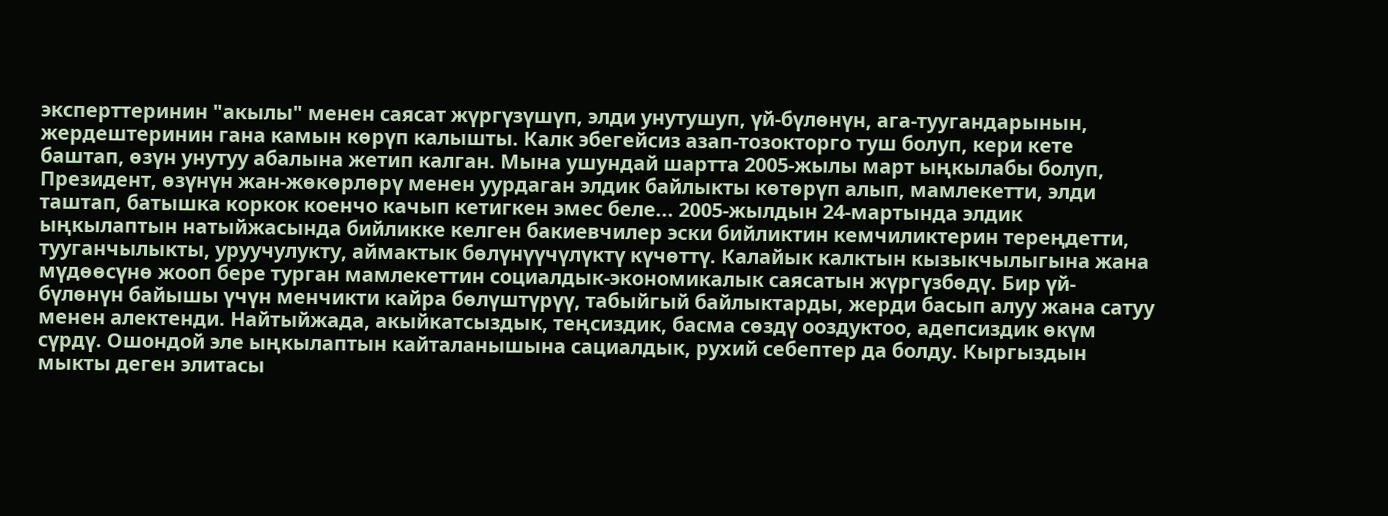эксперттеринин "акылы" менен саясат жүргүзүшүп, элди унутушуп, үй-бүлөнүн, ага-туугандарынын, жердештеринин гана камын көрүп калышты. Калк эбегейсиз азап-тозокторго туш болуп, кери кете баштап, өзүн унутуу абалына жетип калган. Мына ушундай шартта 2005-жылы март ыңкылабы болуп, Президент, өзүнүн жан-жөкөрлөрү менен уурдаган элдик байлыкты көтөрүп алып, мамлекетти, элди таштап, батышка коркок коенчо качып кетигкен эмес беле... 2005-жылдын 24-мартында элдик ыңкылаптын натыйжасында бийликке келген бакиевчилер эски бийликтин кемчиликтерин тереңдетти, тууганчылыкты, уруучулукту, аймактык бөлүнүүчүлүктү күчөттү. Калайык калктын кызыкчылыгына жана мүдөөсүнө жооп бере турган мамлекеттин социалдык-экономикалык саясатын жүргүзбөдү. Бир үй-бүлөнүн байышы үчүн менчикти кайра бөлүштүрүү, табыйгый байлыктарды, жерди басып алуу жана сатуу менен алектенди. Найтыйжада, акыйкатсыздык, теңсиздик, басма сөздү ооздуктоо, адепсиздик өкүм сүрдү. Ошондой эле ыңкылаптын кайталанышына сациалдык, рухий себептер да болду. Кыргыздын мыкты деген элитасы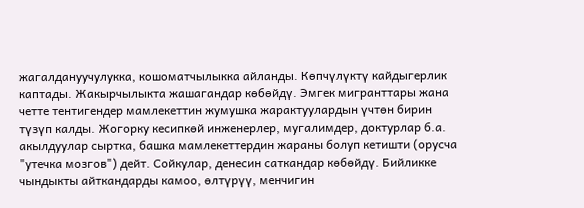жагалдануучулукка, кошоматчылыкка айланды. Көпчүлүктү кайдыгерлик каптады. Жакырчылыкта жашагандар көбөйдү. Эмгек мигранттары жана четте тентигендер мамлекеттин жумушка жарактуулардын үчтөн бирин түзүп калды. Жогорку кесипкөй инженерлер, мугалимдер, доктурлар б.а. акылдуулар сыртка, башка мамлекеттердин жараны болуп кетишти (орусча "утечка мозгов") дейт. Сойкулар, денесин саткандар көбөйдү. Бийликке чындыкты айткандарды камоо, өлтүрүү, менчигин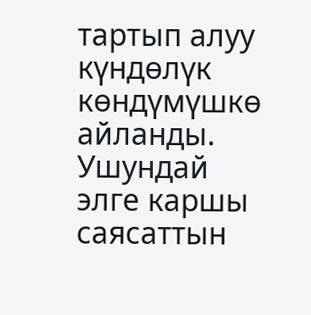тартып алуу күндөлүк көндүмүшкө айланды. Ушундай элге каршы саясаттын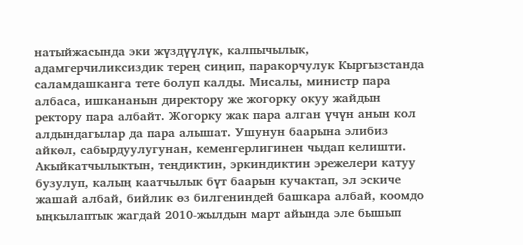натыйжасында эки жүздүүлүк, калпычылык, адамгерчиликсиздик терең сиңип, паракорчулук Кыргызстанда саламдашканга тете болуп калды. Мисалы, министр пара албаса, ишкананын директору же жогорку окуу жайдын ректору пара албайт. Жогорку жак пара алган үчүн анын кол алдындагылар да пара алышат. Ушунун баарына элибиз айкөл, сабырдуулугунан, кеменгерлигинен чыдап келишти. Акыйкатчылыктын, теңдиктин, эркиндиктин эрежелери катуу бузулуп, калың каатчылык бүт баарын кучактап, эл эскиче жашай албай, бийлик өз билгениндей башкара албай, коомдо ыңкылаптык жагдай 2010-жылдын март айында эле бышып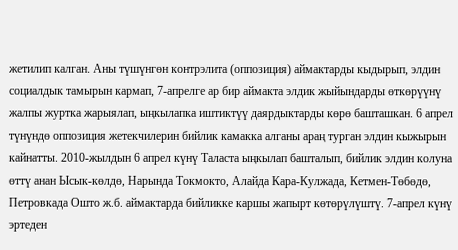жетилип калган. Аны түшүнгөн контрэлита (оппозиция) аймактарды кыдырып, элдин социалдык тамырын кармап, 7-апрелге ар бир аймакта элдик жыйындарды өткөрүүнү жалпы журтка жарыялап, ыңкылапка иштиктүү даярдыктарды көрө башташкан. 6 апрел түнүндө оппозиция жетекчилерин бийлик камакка алганы араң турган элдин кыжырын кайнатты. 2010-жылдын 6 апрел күнү Таласта ыңкылап башталып, бийлик элдин колуна өттү анан Ысык-көлдө, Нарында Токмокто, Алайда Кара-Кулжада, Кетмен-Төбөдө, Петровкада Ошто ж.б. аймактарда бийликке каршы жапырт көтөрүлүштү. 7-апрел күнү эртеден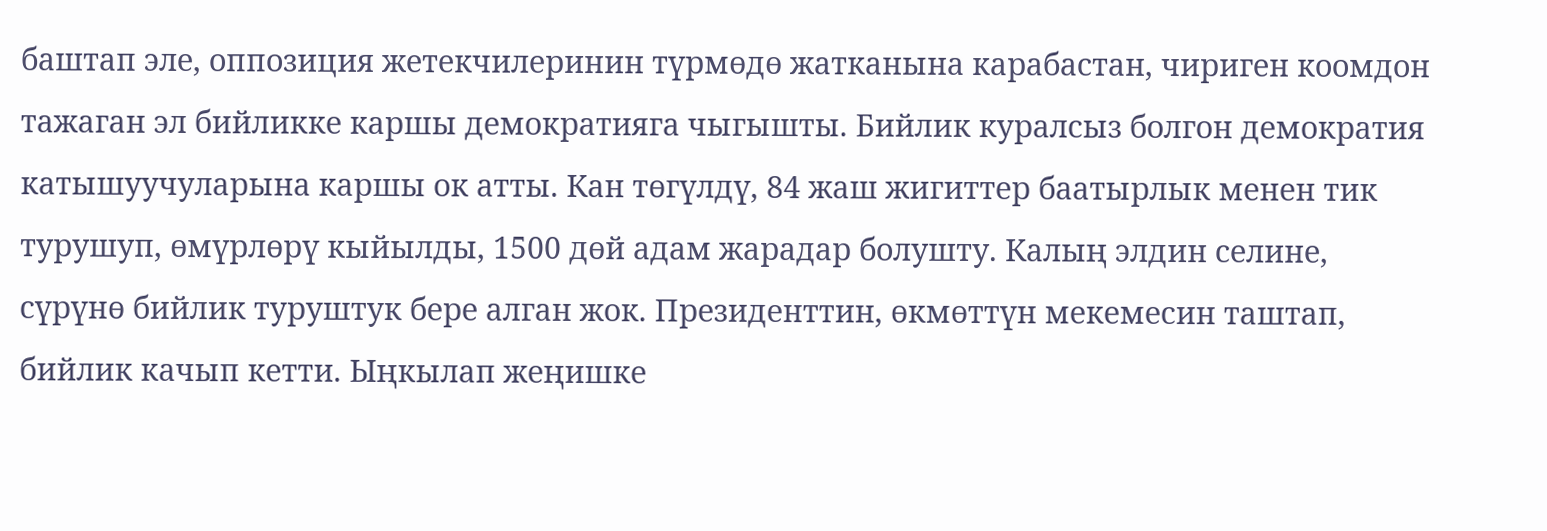баштап эле, оппозиция жетекчилеринин түрмөдө жатканына карабастан, чириген коомдон тажаган эл бийликке каршы демократияга чыгышты. Бийлик куралсыз болгон демократия катышуучуларына каршы ок атты. Кан төгүлдү, 84 жаш жигиттер баатырлык менен тик турушуп, өмүрлөрү кыйылды, 1500 дөй адам жарадар болушту. Калың элдин селине, сүрүнө бийлик туруштук бере алган жок. Президенттин, өкмөттүн мекемесин таштап, бийлик качып кетти. Ыңкылап жеңишке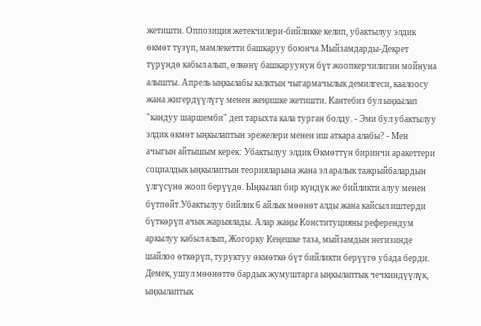жетишти. Оппозиция жетекчилери-бийликке келип, убактылуу элдик өкмөт түзүп, мамлекетти башкаруу боюнча Мыйзамдарды-Декрет түрүндө кабыл алып, өлкөнү башкаруунун бүт жоопкерчилигин мойнуна алышты. Апрель ыңкылабы калктын чыгармачылык демилгеси, каалоосу жана жигердүүлүгү менен жеңишке жетишти. Кантебиз бул ыңкылап "кандуу шаршемби" деп тарыхта кала турган болду. - Эми бул убактылуу элдик өкмөт ыңкылаптын эрежелери менен иш аткара алабы? - Мен ачыгын айтышым керек: Убактылуу элдик Өкмөттүн биринчи аракеттери социалдык ыңкылаптын теорияларына жана эл аралык тажрыйбалардын үлгүсүнө жооп берүүдө. Ыңкылап бир күндүк же бийликти алуу менен бүтпөйт.Убактылуу бийлик 6 айлык мөөнөт алды жана кайсыл иштерди бүткөрүп ачык жарыялады. Алар жаңы Конституцияны референдум аркылуу кабыл алып, Жогорку Кеңешке таза, мыйзамдын негизинде шайлоо өткөрүп, туруктуу өкмөткө бүт бийликти берүүгө убада берди. Демек, ушул мөөнөттө бардык жумуштарга ыңкылаптык чечкиндүүлүк, ыңкылаптык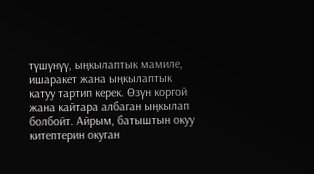түшүнүү, ыңкылаптык мамиле, ишаракет жана ыңкылаптык катуу тартип керек. Өзүн коргой жана кайтара албаган ыңкылап болбойт. Айрым, батыштын окуу китептерин окуган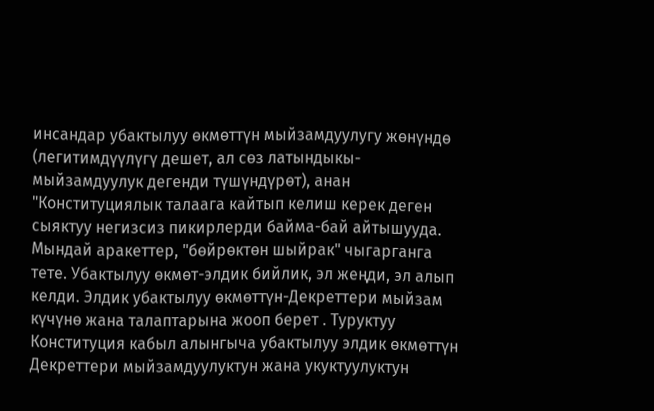инсандар убактылуу өкмөттүн мыйзамдуулугу жөнүндө (легитимдүүлүгү дешет, ал сөз латындыкы-мыйзамдуулук дегенди түшүндүрөт), анан "Конституциялык талаага кайтып келиш керек деген сыяктуу негизсиз пикирлерди байма-бай айтышууда. Мындай аракеттер, "бөйрөктөн шыйрак" чыгарганга тете. Убактылуу өкмөт-элдик бийлик, эл жеңди, эл алып келди. Элдик убактылуу өкмөттүн-Декреттери мыйзам күчүнө жана талаптарына жооп берет . Туруктуу Конституция кабыл алынгыча убактылуу элдик өкмөттүн Декреттери мыйзамдуулуктун жана укуктуулуктун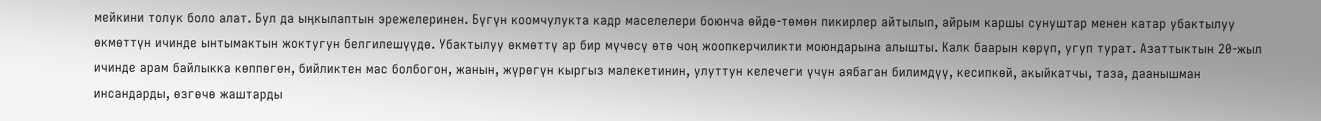мейкини толук боло алат. Бул да ыңкылаптын эрежелеринен. Бүгүн коомчулукта кадр маселелери боюнча өйдө-төмөн пикирлер айтылып, айрым каршы сунуштар менен катар убактылуу өкмөттүн ичинде ынтымактын жоктугун белгилешүүдө. Убактылуу өкмөттү ар бир мүчөсү өтө чоң жоопкерчиликти моюндарына алышты. Калк баарын көрүп, угуп турат. Азаттыктын 20-жыл ичинде арам байлыкка көппөгөн, бийликтен мас болбогон, жанын, жүрөгүн кыргыз малекетинин, улуттун келечеги үчүн аябаган билимдүү, кесипкөй, акыйкатчы, таза, даанышман инсандарды, өзгөчө жаштарды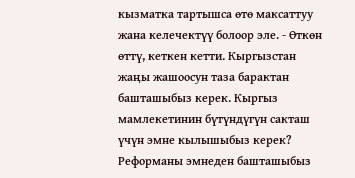кызматка тартышса өтө максаттуу жана келечектүү болоор эле. - Өткөн өттү, кеткен кетти. Кыргызстан жаңы жашоосун таза барактан башташыбыз керек. Кыргыз мамлекетинин бүтүндүгүн сакташ үчүн эмне кылышыбыз керек? Реформаны эмнеден башташыбыз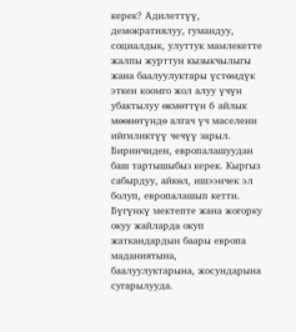керек? Адилеттүү, демократиялуу, гумандуу, социалдык, улуттук мамлекетте жалпы журттун кызыкчылыгы жана баалуулуктары үстөмдүк эткен коомго жол алуу үчүн убактылуу өкмөттүн 6 айлык мөөнөтүндө алгач үч маселени ийгиликтүү чечүү зарыл. Биринчиден, европалашуудан баш тартышыбыз керек. Кыргыз сабырдуу, айкөл, ишээнчек эл болуп, европалашып кетти. Бүгүнкү мектепте жана жогорку окуу жайларда окуп жаткандардын баары европа маданиятына, баалуулуктарына, жосундарына сугарылууда.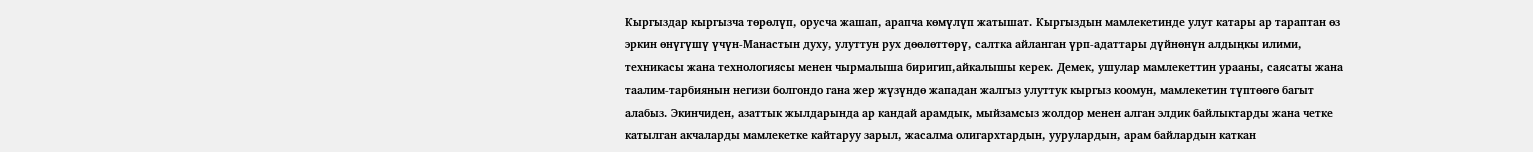Кыргыздар кыргызча төрөлүп, орусча жашап, арапча көмүлүп жатышат. Кыргыздын мамлекетинде улут катары ар тараптан өз эркин өнүгүшү үчүн-Манастын духу, улуттун рух дөөлөттөрү, салтка айланган үрп-адаттары дүйнөнүн алдыңкы илими, техникасы жана технологиясы менен чырмалыша биригип,айкалышы керек. Демек, ушулар мамлекеттин урааны, саясаты жана таалим-тарбиянын негизи болгондо гана жер жүзүндө жападан жалгыз улуттук кыргыз коомун, мамлекетин түптөөгө багыт алабыз. Экинчиден, азаттык жылдарында ар кандай арамдык, мыйзамсыз жолдор менен алган элдик байлыктарды жана четке катылган акчаларды мамлекетке кайтаруу зарыл, жасалма олигархтардын, уурулардын, арам байлардын каткан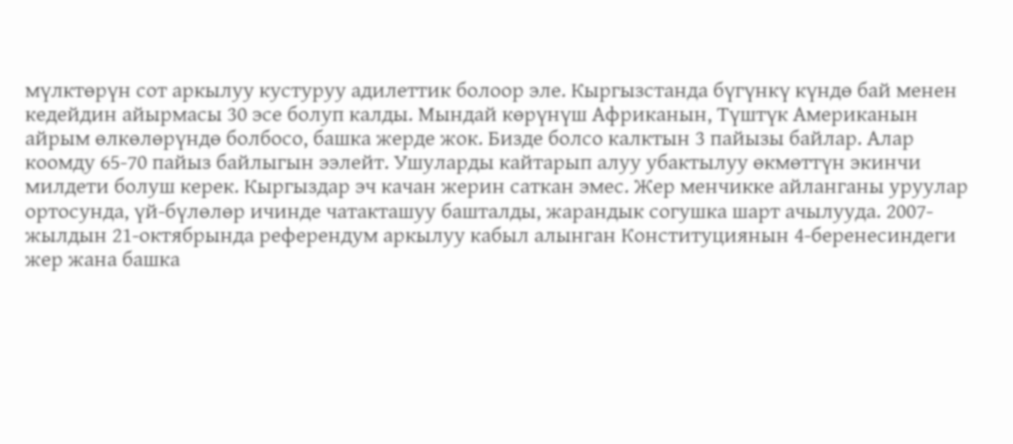мүлктөрүн сот аркылуу кустуруу адилеттик болоор эле. Кыргызстанда бүгүнкү күндө бай менен кедейдин айырмасы 30 эсе болуп калды. Мындай көрүнүш Африканын, Түштүк Американын айрым өлкөлөрүндө болбосо, башка жерде жок. Бизде болсо калктын 3 пайызы байлар. Алар коомду 65-70 пайыз байлыгын ээлейт. Ушуларды кайтарып алуу убактылуу өкмөттүн экинчи милдети болуш керек. Кыргыздар эч качан жерин саткан эмес. Жер менчикке айланганы уруулар ортосунда, үй-бүлөлөр ичинде чатакташуу башталды, жарандык согушка шарт ачылууда. 2007-жылдын 21-октябрында референдум аркылуу кабыл алынган Конституциянын 4-беренесиндеги жер жана башка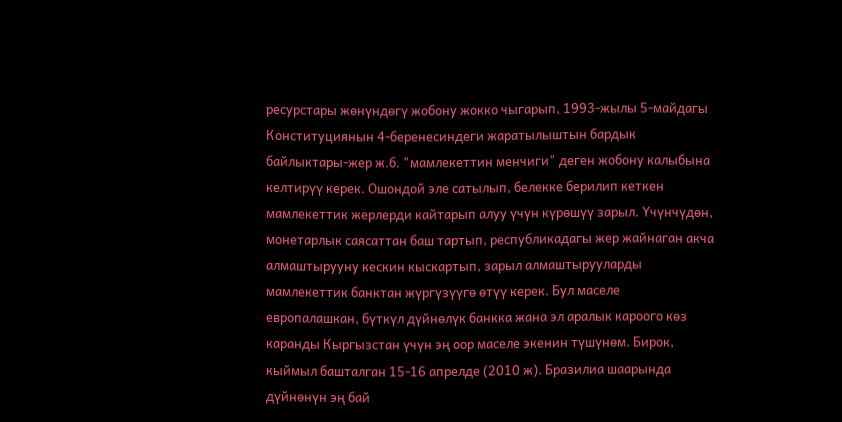ресурстары жөнүндөгү жобону жокко чыгарып, 1993-жылы 5-майдагы Конституциянын 4-беренесиндеги жаратылыштын бардык байлыктары-жер ж.б. "мамлекеттин менчиги" деген жобону калыбына келтирүү керек. Ошондой эле сатылып, белекке берилип кеткен мамлекеттик жерлерди кайтарып алуу үчүн күрөшүү зарыл. Үчүнчүдөн, монетарлык саясаттан баш тартып, республикадагы жер жайнаган акча алмаштырууну кескин кыскартып, зарыл алмаштырууларды мамлекеттик банктан жүргүзүүгө өтүү керек. Бул маселе европалашкан, бүткүл дүйнөлүк банкка жана эл аралык кароого көз каранды Кыргызстан үчүн эң оор маселе экенин түшүнөм. Бирок, кыймыл башталган 15-16 апрелде (2010 ж). Бразилиа шаарында дүйнөнүн эң бай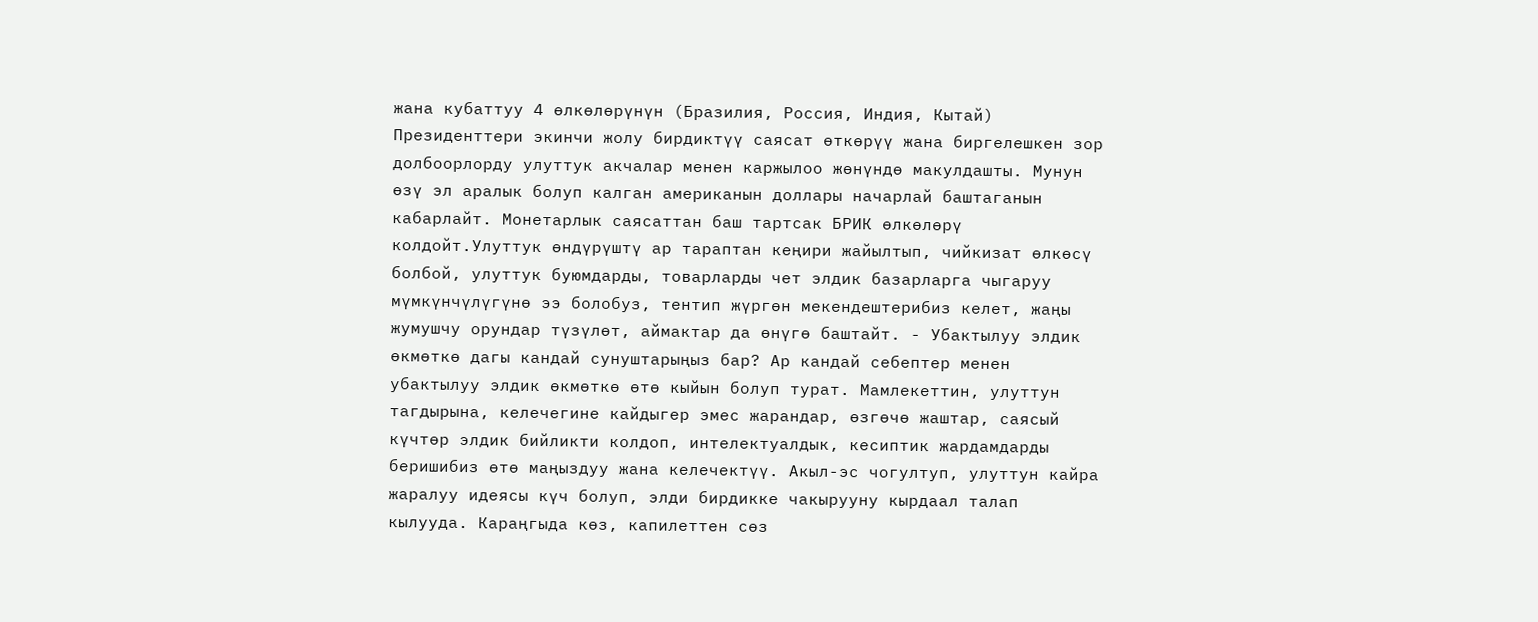жана кубаттуу 4 өлкөлөрүнүн (Бразилия, Россия, Индия, Кытай) Президенттери экинчи жолу бирдиктүү саясат өткөрүү жана биргелешкен зор долбоорлорду улуттук акчалар менен каржылоо жөнүндө макулдашты. Мунун өзү эл аралык болуп калган американын доллары начарлай баштаганын кабарлайт. Монетарлык саясаттан баш тартсак БРИК өлкөлөрү колдойт.Улуттук өндүрүштү ар тараптан кеңири жайылтып, чийкизат өлкөсү болбой, улуттук буюмдарды, товарларды чет элдик базарларга чыгаруу мүмкүнчүлүгүнө ээ болобуз, тентип жүргөн мекендештерибиз келет, жаңы жумушчу орундар түзүлөт, аймактар да өнүгө баштайт. - Убактылуу элдик өкмөткө дагы кандай сунуштарыңыз бар? Ар кандай себептер менен убактылуу элдик өкмөткө өтө кыйын болуп турат. Мамлекеттин, улуттун тагдырына, келечегине кайдыгер эмес жарандар, өзгөчө жаштар, саясый күчтөр элдик бийликти колдоп, интелектуалдык, кесиптик жардамдарды беришибиз өтө маңыздуу жана келечектүү. Акыл-эс чогултуп, улуттун кайра жаралуу идеясы күч болуп, элди бирдикке чакырууну кырдаал талап кылууда. Караңгыда көз, капилеттен сөз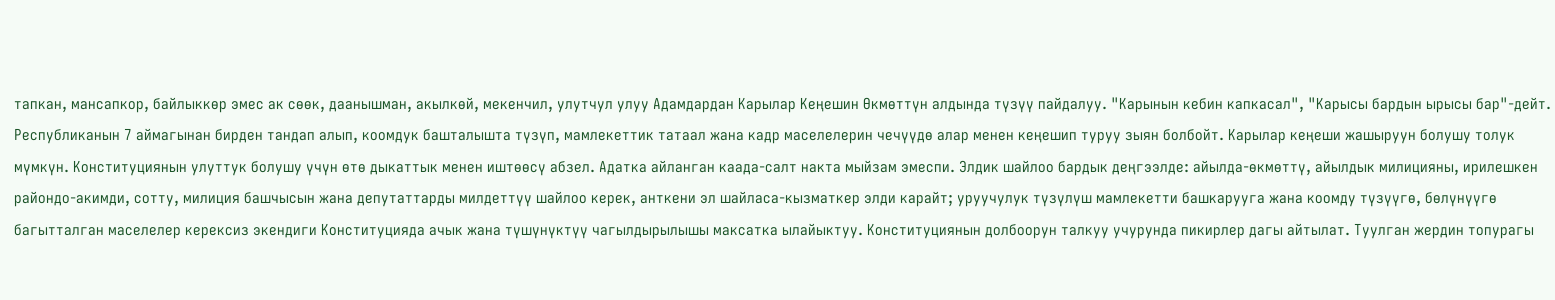тапкан, мансапкор, байлыккөр эмес ак сөөк, даанышман, акылкөй, мекенчил, улутчул улуу Адамдардан Карылар Кеңешин Өкмөттүн алдында түзүү пайдалуу. "Карынын кебин капкасал", "Карысы бардын ырысы бар"-дейт. Республиканын 7 аймагынан бирден тандап алып, коомдук башталышта түзүп, мамлекеттик татаал жана кадр маселелерин чечүүдө алар менен кеңешип туруу зыян болбойт. Карылар кеңеши жашыруун болушу толук мүмкүн. Конституциянын улуттук болушу үчүн өтө дыкаттык менен иштөөсү абзел. Адатка айланган каада-салт накта мыйзам эмеспи. Элдик шайлоо бардык деңгээлде: айылда-өкмөттү, айылдык милицияны, ирилешкен райондо-акимди, сотту, милиция башчысын жана депутаттарды милдеттүү шайлоо керек, анткени эл шайласа-кызматкер элди карайт; уруучулук түзүлүш мамлекетти башкарууга жана коомду түзүүгө, бөлүнүүгө багытталган маселелер керексиз экендиги Конституцияда ачык жана түшүнүктүү чагылдырылышы максатка ылайыктуу. Конституциянын долбоорун талкуу учурунда пикирлер дагы айтылат. Туулган жердин топурагы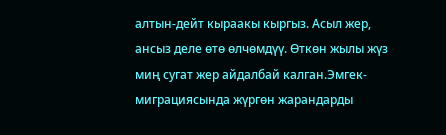алтын-дейт кыраакы кыргыз. Асыл жер, ансыз деле өтө өлчөмдүү. Өткөн жылы жүз миң сугат жер айдалбай калган.Эмгек-миграциясында жүргөн жарандарды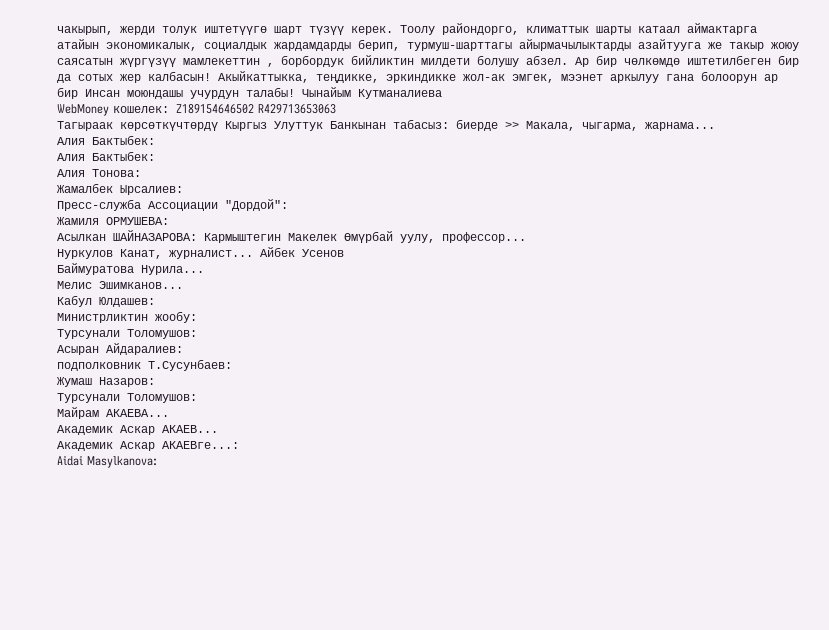чакырып, жерди толук иштетүүгө шарт түзүү керек. Тоолу райондорго, климаттык шарты катаал аймактарга атайын экономикалык, социалдык жардамдарды берип, турмуш-шарттагы айырмачылыктарды азайтууга же такыр жоюу саясатын жүргүзүү мамлекеттин , борбордук бийликтин милдети болушу абзел. Ар бир чөлкөмдө иштетилбеген бир да сотых жер калбасын! Акыйкаттыкка, теңдикке, эркиндикке жол-ак эмгек, мээнет аркылуу гана болоорун ар бир Инсан моюндашы учурдун талабы! Чынайым Кутманалиева
WebMoney кошелек: Z189154646502 R429713653063
Тагыраак көрсөткүчтөрдү Кыргыз Улуттук Банкынан табасыз: биерде >> Макала, чыгарма, жарнама...
Алия Бактыбек:
Алия Бактыбек:
Алия Тонова:
Жамалбек Ырсалиев:
Пресс-служба Ассоциации "Дордой":
Жамиля ОРМУШЕВА:
Асылкан ШАЙНАЗАРОВА: Кармыштегин Макелек Өмүрбай уулу, профессор...
Нуркулов Канат, журналист... Айбек Усенов
Баймуратова Нурила...
Мелис Эшимканов...
Кабул Юлдашев:
Министрликтин жообу:
Турсунали Толомушов:
Асыран Айдаралиев:
подполковник Т.Сусунбаев:
Жумаш Назаров:
Турсунали Толомушов:
Майрам АКАЕВА...
Академик Аскар АКАЕВ...
Академик Аскар АКАЕВге...:
Aidai Masylkanova: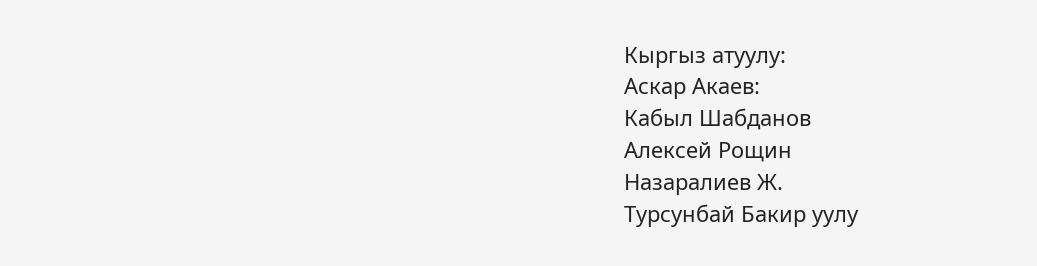Кыргыз атуулу:
Аскар Акаев:
Кабыл Шабданов
Алексей Рощин
Назаралиев Ж.
Турсунбай Бакир уулу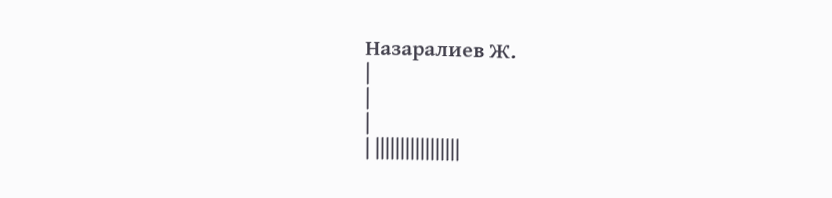Назаралиев Ж.
|
|
|
| |||||||||||||||||